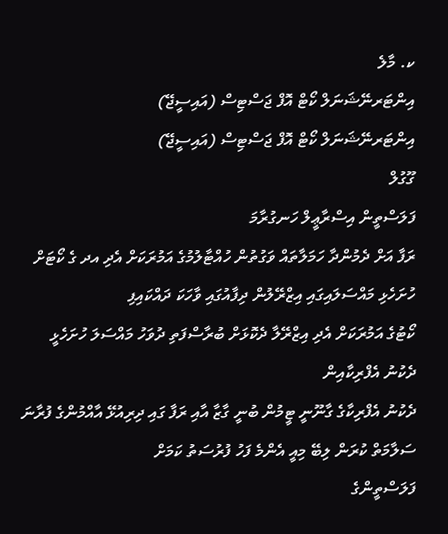ކ. މާލެ
އިންޓަރނޭޝަނަލް ކޯޓް އޮފް ޖަސްޓިސް (އައިސީޖޭ)
އިންޓަރނޭޝަނަލް ކޯޓް އޮފް ޖަސްޓިސް (އައިސީޖޭ)
ގޫގުލް
ފަލަސްތީން އިސްރާޢީލް ހަނގުރާމަ
ރަފާ އަށް ދެމުންދާ ހަމަލާތައް ވަގުތުން ހުއްޓާލުމުގެ އަމުރަކަށް އެދި އދ ގެ ކޯޓަށް ހުށަހެޅި މައްސަލައިގައި އިޒްރޭލުން ދިފާއުގައި ވާހަކަ ދައްކައިފި
ކޯޓުގެ އަމުރަކަށް އެދި އިޒްރޭލާ ދެކޮޅަށް ބުރާސްފަތި ދުވަހު މައްސަލަ ހުށަހެޅީ ދެކުނު އެފްރިކާއިން
ދެކުނު އެފްރިކާގެ ގާނޫނީ ޓީމުން ބުނީ ގާޒާ އާއި ރަފާ ގައި ދިރިއުޅޭ އާއްމުންގެ ފުރާނަ ސަލާމަތް ކުރަން ލިބޭ މިއީ އެންމެ ފަހު ފުރުސަތު ކަމަށް
ފަލަސްތީންގެ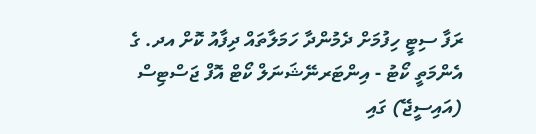ރަފާ ސިޓީ ހިފުމަށް ދެމުންދާ ހަމަލާތައް ދިފާއު ކޮށް އދ. ގެ އެންމަތީ ކޯޓު - އިންޓަރނޭޝަނަލް ކޯޓް އޮފް ޖަސްޓިސް (އައިސީޖޭ) ގައި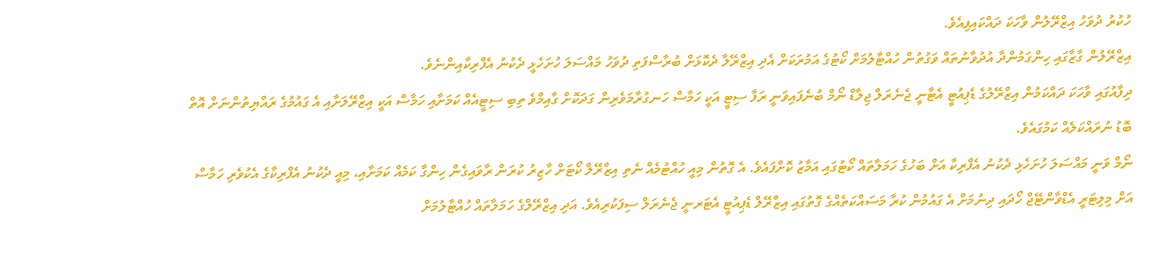ހުކުރު ދުވަހު އިޒްރޭލުން ވާހަކަ ދައްކައިފިއެވެ.
އިޒްރޭލުން ގާޒާގައި ހިންގަމުންދާ އުދުވާނުތައް ވަގުތުން ހުއްޓާލުމަށް ކޯޓުގެ އަމުރަކަށް އެދި އިޒްރޭލާ ދެކޮޅަށް ބުރާސްފަތި ދުވަހު މައްސަލަ ހުށަހެޅީ ދެކުނު އެފްރިކާއިންނެވެ.
ދިފާއުގައި ވާހަކަ ދައްކަމުން އިޒްރޭލުގެ ޑެޕިއުޓީ އެޓާނީ ޖެނެރަލް ޖިލާޑް ނޯމް ބުނެފައިވަނީ ރަފާ ސިޓީ އަކީ ހަމާސް ހަނގުރާމަވެރިން ގަދަކޮށް ގާއިމްވެ ތިބި ސިޓީއެއް ކަމަށާއި ހަމާސް އަކީ އިޒްރޭލަށާއި އެ ގައުމުގެ ރައްޔިތުންނަށް އޮތް ބޮޑު ނުރައްކަލެއް ކަމުގައެވެ.
ނޯމް ވަނީ މައްސަލަ ހުށަހެޅި ދެކުނު އެފްރިކާ އަށް ބަހުގެ ހަމަލާތައް ކޯޓުގައި އަމާޒު ކޮށްފައެވެ. އެ ގޮތުން މިއީ ހުއްޓުމެއް ނެތި އިޒްރޭލް ކޯޓަށް ހާޒިރު ކުރަން ރާވައިގެން ހިންގާ ކަމެއް ކަމަށާއި، މިއީ ދެކުނު އެފްރިކާގެ އެކުވެރި ހަމާސް އަށް މިލިޓަރީ އެޑްވާންޓޭޖް ހޯދައި ދިނުމަށް އެ ގައުމުން ކުރާ މަސައްކަތެއްގެ ގޮތުގައި އިޒްރޭލް ޑެޕިއުޓީ އެޓަރނީ ޖެނެރަލް ސިފަކުރިއެވެ. އަދި އިޒްރޭލްގެ ހަމަލާތައް ހުއްޓާލުމަށް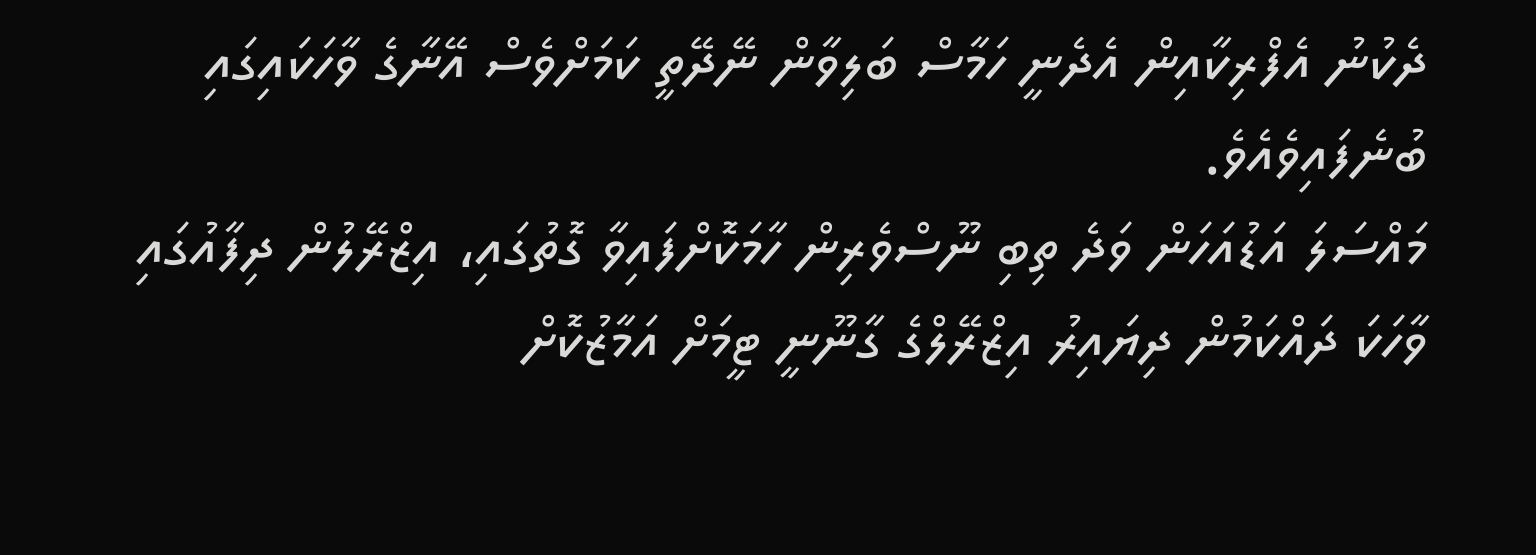ދެކުނު އެފްރިކާއިން އެދެނީ ހަމާސް ބަލިވާން ނޭދޭތީ ކަމަށްވެސް އޭނާގެ ވާހަކައިގައި ބުނެފައިވެއެވެ.
މައްސަލަ އަޑުއަހަން ވަދެ ތިބި ނޫސްވެރިން ހާމަކޮށްފައިވާ ގޮތުގައި، އިޒްރޭލުން ދިފާއުގައި ވާހަކަ ދައްކަމުން ދިޔައިރު އިޒްރޭލްގެ ގާނޫނީ ޓީމަށް އަމާޒުކޮށް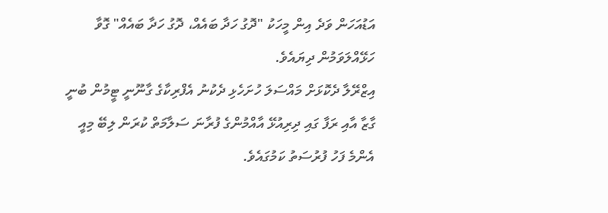އަޑުއަހަން ވަދެ އިން މީހަކު "ދޮގު ހަދާ ބައެއް، ދޮގު ހަދާ ބައެއް" ގޮވާ ހަޅޭއްލަވަމުން ދިޔައެވެ.
އިޒްރޭލާ ދެކޮޅަށް މައްސަލަ ހުށަހެޅި ދެކުނު އެފްރިކާގެ ގާނޫނީ ޓީމުން ބުނީ ގާޒާ އާއި ރަފާ ގައި ދިރިއުޅޭ އާއްމުންގެ ފުރާނަ ސަލާމަތް ކުރަން ލިބޭ މިއީ އެންމެ ފަހު ފުރުސަތު ކަމުގައެވެ.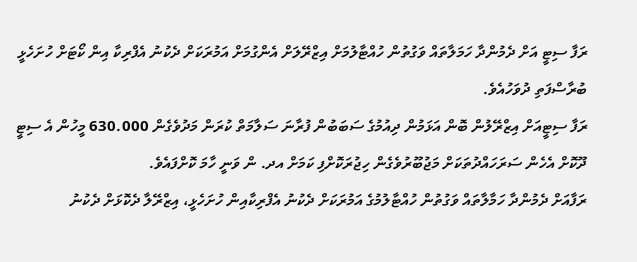ރަފާ ސިޓީ އަށް ދެމުންދާ ހަމަލާތައް ވަގުތުން ހުއްޓާލުމަށް އިޒްރޭލަށް އެންގުމަށް އަމުރަކަށް ދެކުނު އެފްރިކާ އިން ކޯޓަށް ހުށަހެޅީ ބުރާސްފަތި ދުވަހުއެވެ.
ރަފާ ސިޓީއަށް އިޒްރޭލުން ބޮން އަޅަމުން ދިއުމުގެ ސަބަބުން ފުރާނަ ސަލާމަތް ކުރަން މަދުވެގެން 630.000 މީހުން އެ ސިޓީ ދޫކޮށް އެހެން ސަރަހައްދުތަކަށް މަޖުބޫރުވެގެން ހިޖުރަކޮށްފި ކަމަށް އދ. ން ވަނީ ހާމަ ކޮށްފައެވެ.
ރަފާއަށް ދެމުންދާ ހަމާލާތައް ވަގުތުން ހުއްޓާލުމުގެ އަމުރަކަށް ދެކުނު އެފްރިކާއިން ހުށަހެޅީ، އިޒްރޭލާ ދެކޮޅަށް ދެކުނު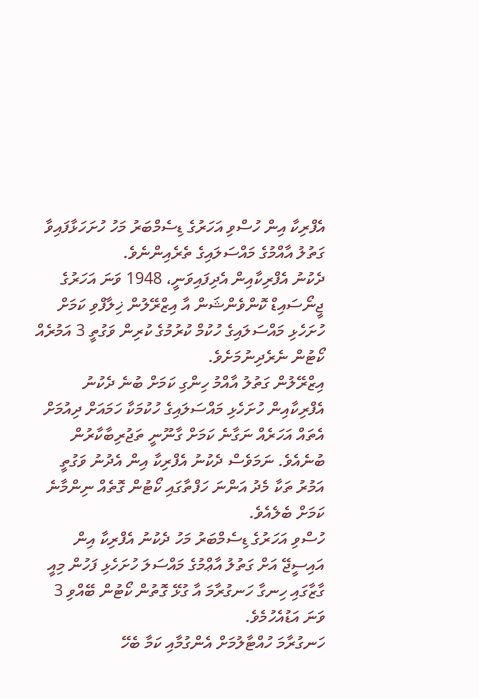އެފްރިކާ އިން ހުސްވި އަހަރުގެ ޑިސެމްބަރު މަހު ހުށަހަޅާފައިވާ ގަތުލު އާއްމުގެ މައްސަލައިގެ ތެރެއިންނެވެ.
ދެކުނު އެފްރިކާއިން އެދިފައިވަނީ، 1948 ވަނަ އަހަރުގެ ޖީނޯސައިޑް ކޮންވެންޝަން އާ އިޒްރޭލުން ޚިލާފްވި ކަމަށް ހުށަހެޅި މައްސަލައިގެ ހުކުމް ކުރުމުގެ ކުރިން ވަގުތީ 3 އަމުރެއް ކޯޓުން ނެރެދިނުމަށެވެ.
އިޒްރޭލުން ގަތުލު އާއްމު ހިންގި ކަމަށް ބުނެ ދެކުނު އެފްރިކާއިން ހުށަހެޅި މައްސަލައިގެ ހުކުމަކާ ހަމައަށް ދިއުމަށް އެތައް އަހަރެއް ނަގާނެ ކަމަށް ގާނޫނީ ތަޖުރިބާކާރުން ބުނެއެވެ. ނަމަވެސް ދެކުނު އެފްރިކާ އިން އެދުނު ވަގުތީ އަމުރު ތަކާ މެދު އަންނަ ހަފްތާގައި ކޯޓުން ގޮތެއް ނިންމާނެ ކަމަށް ބެލެއެވެ.
ހުސްވި އަހަރުގެ ޑިސެމްބަރު މަހު ދެކުނު އެފްރިކާ އިން އައިސީޖޭ އަށް ގަތުލު އާޢްމުގެ މައްސަލަ ހުށަހެޅި ފަހުން މިއީ ގާޒާގައި ހިނގާ ހަނގުރާމަ އާ ގުޅޭ ގޮތުން ކޯޓުން ބޭއްވި 3 ވަނަ އަޑުއެހުމެވެ.
ހަނގުރާމަ ހުއްޓާލުމަށް އެންގުމާއި ކަމާ ބެހޭ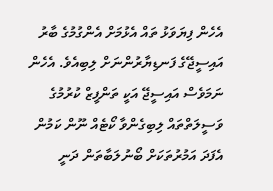އެހެން ފިޔަވަޅު ތައް އެޅުމަށް އެންގުމުގެ ބާރު އައިސީޖޭގެ ފަނޑިޔާރުންނަށް ލިބިއެވެ. އެހެން ނަމަވެސް އައިސީޖޭ އަކީ ތަންފީޒް ކުރުމުގެ ވަސީލަތްތައް ލިބިގެންވާ ކޯޓެއް ނޫން ކަމުން އެފަދަ އަމުރުތަކަށް ބޯނުލަބާތަން ދަނީ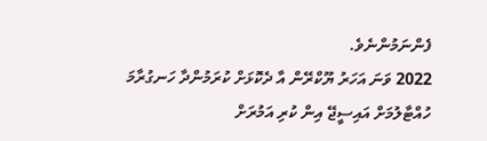ފެންނަމުންނެވެ.
2022 ވަނަ އަހަރު ޔޫކްރޭން އާ ދެކޮޅަށް ކުރަމުންދާ ހަނގުރާމަ ހުއްޓާލުމަށް އައިސީޖޭ އިން ކުރި އަމުރަށް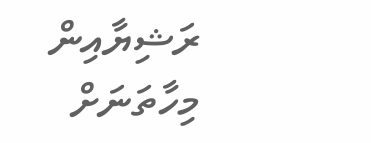ރަޝިޔާއިން މިހާތަނަށް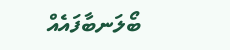ބޯލަނބާފައެއް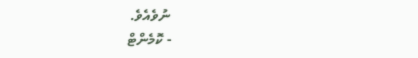ނުވެއެވެ.
- ކޮމެންޓް